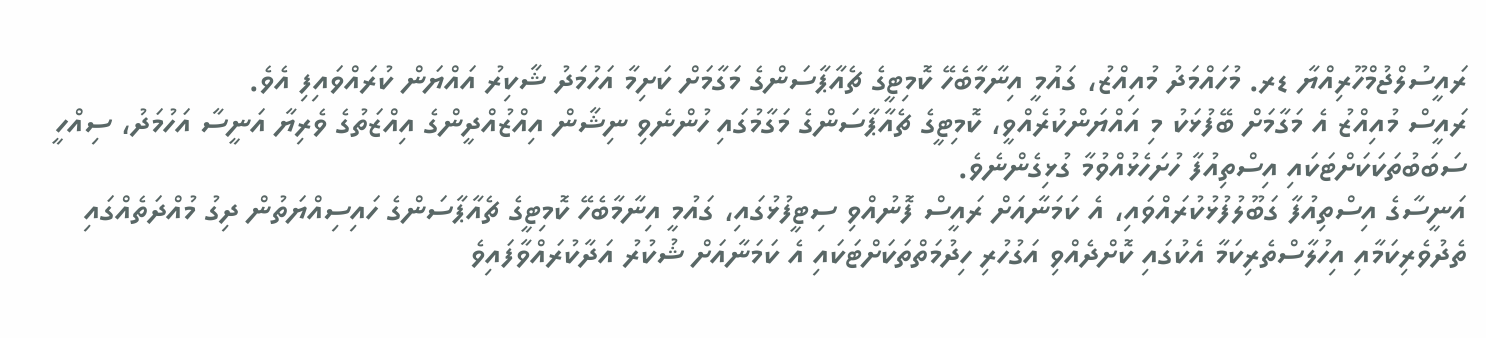ރައީސުލްޖުމްހޫރިއްޔާ ޑރ. މުހައްމަދު މުއިއްޒު، ގައުމީ އިނާމާބެހޭ ކޮމިޓީގެ ޗެއާޕާސަންގެ މަގާމަށް ކަށިމާ އަހުމަދު ޝާކިރު އައްޔަން ކުރައްވައިފި އެވެ.
ރައީސް މުއިއްޒު އެ މަގާމަށް ބޭފުޅަކު މި އައްޔަންކުރެއްވީ، ކޮމިޓީގެ ޗެއާޕާސަންގެ މަގާމުގައި ހުންނެވި ނިޝާން އިއްޒުއްދީންގެ އިއްޒަތުގެ ވެރިޔާ އަނީސާ އަހުމަދު، ސިއްހީ ސަބަބުތަކަކަށްޓަކައި އިސްތިއުފާ ހުށަހެޅުއްވުމާ ގުޅިގެންނެވެ.
އަނީސާގެ އިސްތިއުފާ ގަބޫލުފުޅުކުރައްވައި، އެ ކަމަނާއަށް ރައީސް ފޮނުއްވި ސިޓީފުޅުގައި، ގައުމީ އިނާމާބެހޭ ކޮމިޓީގެ ޗެއާޕާސަންގެ ހައިސިއްޔަތުން ދިގު މުއްދަތެއްގައި ތެދުވެރިކަމާއި އިހުލާސްތެރިކަމާ އެކުގައި ކޮށްދެއްވި އަގުހުރި ހިދުމަތްތަކަށްޓަކައި އެ ކަމަނާއަށް ޝުކުރު އަދާކުރައްވާފައިވެ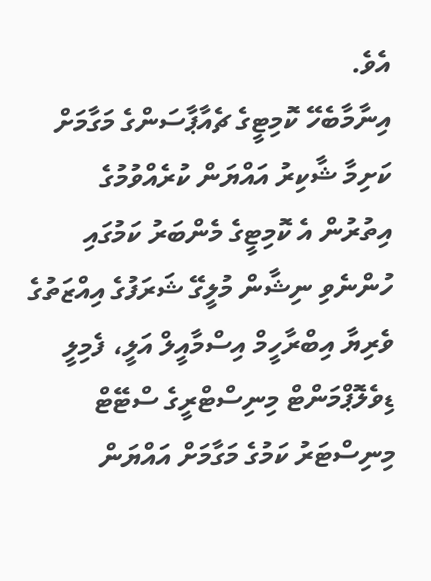އެވެ.
އިނާމާބެހޭ ކޮމިޓީގެ ޗެއާޕާސަންގެ މަގާމަށް ކަށިމާ ޝާކިރު އައްޔަން ކުރެއްވުމުގެ އިތުރުން އެ ކޮމިޓީގެ މެންބަރު ކަމުގައި ހުންނެވި ނިޝާން މުލީގޭ ޝަރަފުގެ އިއްޒަތުގެ ވެރިޔާ އިބްރާހީމް އިސްމާއީލް އަލީ، ފެމިލީ ޑިވެލޮޕްމަންޓް މިނިސްޓްރީގެ ސްޓޭޓް މިނިސްޓަރު ކަމުގެ މަގާމަށް އައްޔަން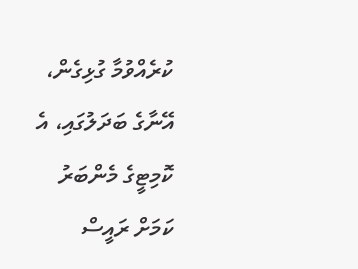ކުރެއްވުމާ ގުޅިގެން، އޭނާގެ ބަދަލުގައި، އެ ކޮމިޓީގެ މެންބަރު ކަމަށް ރައީސް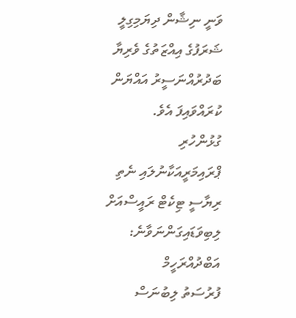ވަނީ ނިޝާން ދިޔަމިގިލީ ޝަރަފުގެ އިއްޒަތުގެ ވެރިޔާ ބަދުރުއްނަސީރު އައްޔަން ކުރައްވައިފަ އެވެ.
ގުޅުންހުރި
ޕްރައިމަރީއަކާނުލައި ނެތި ރިޔާސީ ޓިކެޓް ރައީސްއަށް ލިބިވަޑައިގަންނަވާނެ: އަބްދުއްރަހީމް
ފުރުސަތު ލިބުނަސް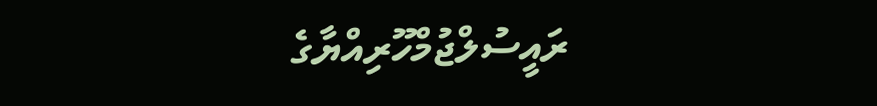ރައީސުލްޖުމްހޫރިއްޔާގެ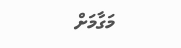މަގާމަށް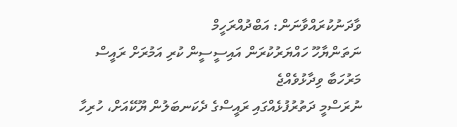ވާދަނުކުރައްވާނަން: އަބްދުއްރަހީމް
ނަތަންޔާހޫ ހައްޔަރުކުރަން އައިސީސީން ކުރި އަމުރަށް ރައީސް މަރުހަބާ ވިދާޅުވެއްޖެ
ނުރަސްމީ ދަތުރުފުޅެއްގައި ރައީސްގެ ދެކަނބަލުން ޔޫކޭއަށް، ހުރިހާ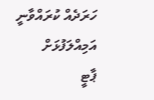ހަރަދެއް ކުރައްވާނީ އަމިއްލަފުޅަށް
ޕާޓީ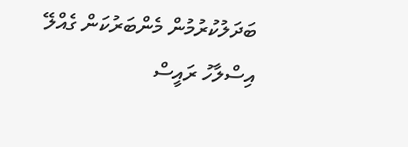ބަދަލުކުރުމުން މެންބަރުކަން ގެއްލޭ އިސްލާހު ރައީސް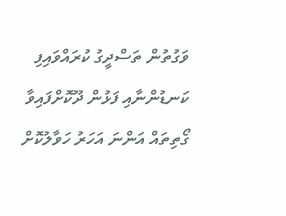ވަގުތުން ތަސްދީގު ކުރައްވައިފި
ކަނޑުންނާއި ފަޅުން ދޫކޮށްފައިވާ ގޯތިތައް އަންނަ އަހަރު ހަވާލުކޮށް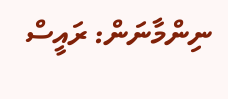ނިންމާނަން: ރައީސް